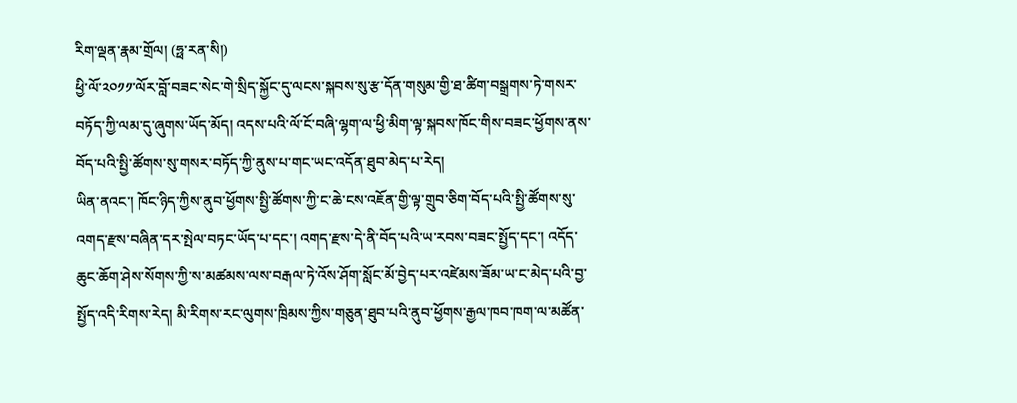རིག་ལྡན་རྣམ་གྲོལ། (ཧྥ་རན་སི།)
ཕྱི་ལོ་༢༠༡༡་ལོར་བློ་བཟང་སེང་གེ་སྲིད་སྐྱོང་དུ་ལངས་སྐབས་སུ་རྩ་དོན་གསུམ་གྱི་ཐ་ཚིག་བསྒྲགས་ཏེ་གསར་བཏོད་ཀྱི་ལམ་དུ་ཞུགས་ཡོད་མོད། འདས་པའི་ལོ་ངོ་བཞི་ལྷག་ལ་ཕྱི་མིག་ལྟ་སྐབས་ཁོང་གིས་བཟང་ཕྱོགས་ནས་བོད་པའི་སྤྱི་ཚོགས་སུ་གསར་བཏོད་ཀྱི་ནུས་པ་གང་ཡང་འདོན་ཐུབ་མེད་པ་རེད།
ཡིན་ནའང་། ཁོང་ཉིད་ཀྱིས་ནུབ་ཕྱོགས་སྤྱི་ཚོགས་ཀྱི་ང་ཆེ་ངས་འཇོན་གྱི་ལྟ་གྲུབ་ཅིག་བོད་པའི་སྤྱི་ཚོགས་སུ་འགད་རྫས་བཞིན་དར་སྤེལ་བཏང་ཡོད་པ་དང་། འགད་རྫས་དེ་ནི་བོད་པའི་ཡ་རབས་བཟང་སྤྱོད་དང་། འདོད་ཆུང་ཆོག་ཤེས་སོགས་ཀྱི་ས་མཚམས་ལས་བརྒལ་ཏེ་འོས་ཤོག་སློང་མོ་བྱེད་པར་འཛེམས་ཟོམ་ཡ་ང་མེད་པའི་བྱ་སྤྱོད་འདི་རིགས་རེད། མི་རིགས་རང་ལུགས་ཁྲིམས་ཀྱིས་གཅུན་ཐུབ་པའི་ནུབ་ཕྱོགས་རྒྱལ་ཁབ་ཁག་ལ་མཚོན་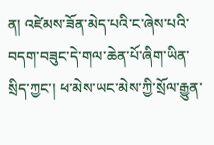ན། འཛེམས་ཟོན་མེད་པའི་ང་ཞེས་པའི་བདག་བཟུང་དེ་གལ་ཆེན་པོ་ཞིག་ཡིན་སྲིད་ཀྱང་། ཕ་མེས་ཡང་མེས་ཀྱི་སྲོལ་རྒྱུན་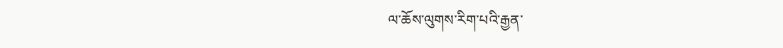ལ་ཆོས་ལུགས་རིག་པའི་རྒྱན་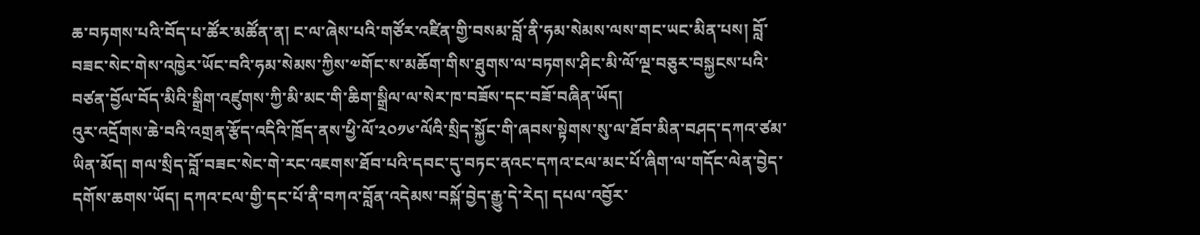ཆ་བཏགས་པའི་བོད་པ་ཚོར་མཚོན་ན། ང་ལ་ཞེས་པའི་གཙོར་འཛིན་གྱི་བསམ་བློ་ནི་ཧམ་སེམས་ལས་གང་ཡང་མིན་པས། བློ་བཟང་སེང་གེས་འཁྱེར་ཡོང་བའི་ཧམ་སེམས་ཀྱིས་༧གོང་ས་མཆོག་གིས་ཐུགས་ལ་བཏགས་ཤིང་མི་ལོ་ལྔ་བཅུར་བསྐྱངས་པའི་བཙན་བྱོལ་བོད་མིའི་སྒྲིག་འཛུགས་ཀྱི་མི་མང་གི་ཆིག་སྒྲིལ་ལ་སེར་ཁ་བཟོས་དང་བཟོ་བཞིན་ཡོད།
འུར་འདྲོགས་ཆེ་བའི་འགྲན་རྩོད་འདིའི་ཁྲོད་ནས་ཕྱི་ལོ་༢༠༡༦་ལོའི་སྲིད་སྐྱོང་གི་ཞབས་སྟེགས་སུ་ལ་ཐོབ་མིན་བཤད་དཀའ་ཙམ་ཡིན་མོད། གལ་སྲིད་བློ་བཟང་སེང་གེ་རང་འཇགས་ཐོབ་པའི་དབང་དུ་བཏང་ནའང་དཀའ་ངལ་མང་པོ་ཞིག་ལ་གདོང་ལེན་བྱེད་དགོས་ཆགས་ཡོད། དཀའ་ངལ་གྱི་དང་པོ་ནི་བཀའ་བློན་འདེམས་བསྐོ་བྱེད་རྒྱུ་དེ་རེད། དཔལ་འབྱོར་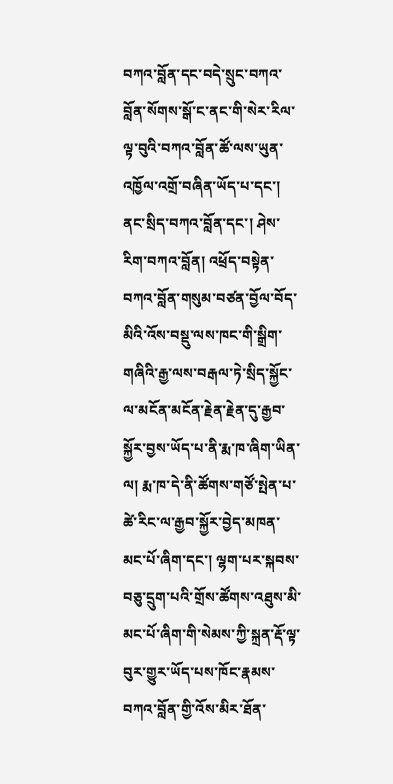བཀའ་བློན་དང་བདེ་སྲུང་བཀའ་བློན་སོགས་སྒོ་ང་ནང་གི་སེར་རིལ་ལྟ་བུའི་བཀའ་བློན་ཚོ་ལས་ཡུན་འཁྱོལ་འགྲོ་བཞིན་ཡོད་པ་དང་། ནང་སྲིད་བཀའ་བློན་དང་། ཤེས་རིག་བཀའ་བློན། འཕྲོད་བསྟེན་བཀའ་བློན་གསུམ་བཙན་བྱོལ་བོད་མིའི་འོས་བསྡུ་ལས་ཁང་གི་སྒྲིག་གཞིའི་རྒྱ་ལས་བརྒལ་ཏེ་སྲིད་སྐྱོང་ལ་མངོན་མངོན་རྗེན་རྗེན་དུ་རྒྱབ་སྐྱོར་བྱས་ཡོད་པ་ནི་རྨ་ཁ་ཞིག་ཡིན་ལ། རྨ་ཁ་དེ་ནི་ཚོགས་གཙོ་སྤེན་པ་ཚེ་རིང་ལ་རྒྱབ་སྐྱོར་བྱེད་མཁན་མང་པོ་ཞིག་དང་། ལྷག་པར་སྐབས་བཅུ་དྲུག་པའི་གྲོས་ཚོགས་འཐུས་མི་མང་པོ་ཞིག་གི་སེམས་ཀྱི་སྐྲན་རྡོ་ལྟ་བུར་གྱུར་ཡོད་པས་ཁོང་རྣམས་བཀའ་བློན་གྱི་འོས་མིར་ཐོན་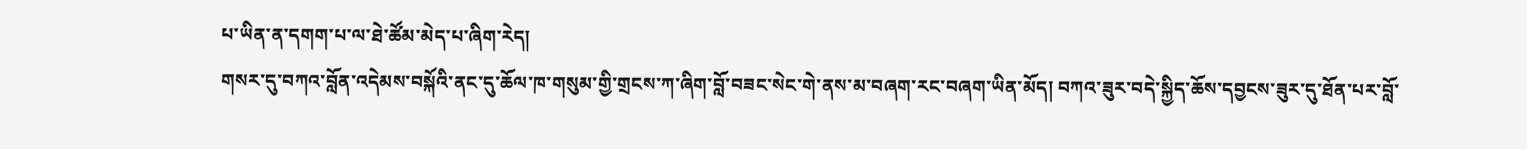པ་ཡིན་ན་དགག་པ་ལ་ཐེ་ཚོམ་མེད་པ་ཞིག་རེད།
གསར་དུ་བཀའ་བློན་འདེམས་བསྐོའི་ནང་དུ་ཆོལ་ཁ་གསུམ་གྱི་གྲངས་ཀ་ཞིག་བློ་བཟང་སེང་གེ་ནས་མ་བཞག་རང་བཞག་ཡིན་མོད། བཀའ་ཟུར་བདེ་སྐྱིད་ཆོས་དབྱངས་ཟུར་དུ་ཐོན་པར་བློ་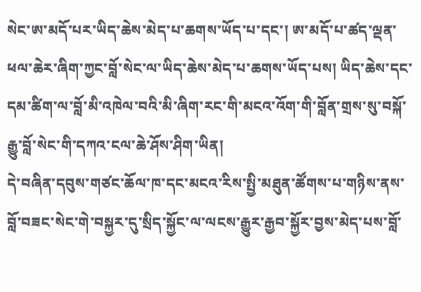སེང་ཨ་མདོ་པར་ཡིད་ཆེས་མེད་པ་ཆགས་ཡོད་པ་དང་། ཨ་མདོ་པ་ཚད་ལྡན་ཕལ་ཆེར་ཞིག་ཀྱང་བློ་སེང་ལ་ཡིད་ཆེས་མེད་པ་ཆགས་ཡོད་པས། ཡིད་ཆེས་དང་དམ་ཚིག་ལ་བློ་མི་འཁེལ་བའི་མི་ཞིག་རང་གི་མངའ་འོག་གི་བློན་གྲས་སུ་བསྐོ་རྒྱུ་བློ་སེང་གི་དཀའ་ངལ་ཆེ་ཤོས་ཤིག་ཡིན།
དེ་བཞིན་དབུས་གཙང་ཆོལ་ཁ་དང་མངའ་རིས་སྤྱི་མཐུན་ཚོགས་པ་གཉིས་ནས་བློ་བཟང་སེང་གེ་བསྐྱར་དུ་སྲིད་སྐྱོང་ལ་ལངས་རྒྱུར་རྒྱབ་སྐྱོར་བྱས་མེད་པས་བློ་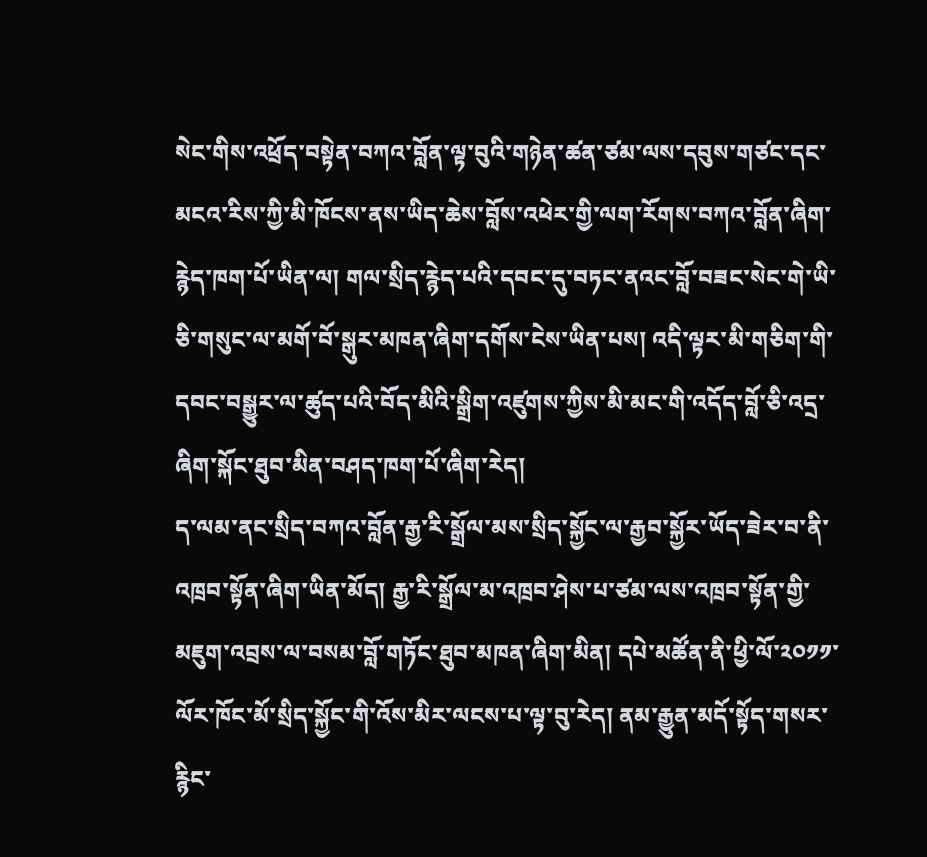སེང་གིས་འཕྲོད་བསྟེན་བཀའ་བློན་ལྟ་བུའི་གཉེན་ཚན་ཙམ་ལས་དབུས་གཙང་དང་མངའ་རིས་ཀྱི་མི་ཁོངས་ནས་ཡིད་ཆེས་བློས་འཕེར་གྱི་ལག་རོགས་བཀའ་བློན་ཞིག་རྙེད་ཁག་པོ་ཡིན་ལ། གལ་སྲིད་རྙེད་པའི་དབང་དུ་བཏང་ནའང་བློ་བཟང་སེང་གེ་ཡི་ཅི་གསུང་ལ་མགོ་བོ་སྒུར་མཁན་ཞིག་དགོས་ངེས་ཡིན་པས། འདི་ལྟར་མི་གཅིག་གི་དབང་བསྒྱུར་ལ་ཚུད་པའི་བོད་མིའི་སྒྲིག་འཛུགས་ཀྱིས་མི་མང་གི་འདོད་བློ་ཅི་འདྲ་ཞིག་སྐོང་ཐུབ་མིན་བཤད་ཁག་པོ་ཞིག་རེད།
ད་ལམ་ནང་སྲིད་བཀའ་བློན་རྒྱ་རི་སྒྲོལ་མས་སྲིད་སྐྱོང་ལ་རྒྱབ་སྐྱོར་ཡོད་ཟེར་བ་ནི་འཁྲབ་སྟོན་ཞིག་ཡིན་མོད། རྒྱ་རི་སྒྲོལ་མ་འཁྲབ་ཤེས་པ་ཙམ་ལས་འཁྲབ་སྟོན་གྱི་མཇུག་འབྲས་ལ་བསམ་བློ་གཏོང་ཐུབ་མཁན་ཞིག་མིན། དཔེ་མཚོན་ནི་ཕྱི་ལོ་༢༠༡༡་ལོར་ཁོང་མོ་སྲིད་སྐྱོང་གི་འོས་མིར་ལངས་པ་ལྟ་བུ་རེད། ནམ་རྒྱུན་མདོ་སྟོད་གསར་རྙིང་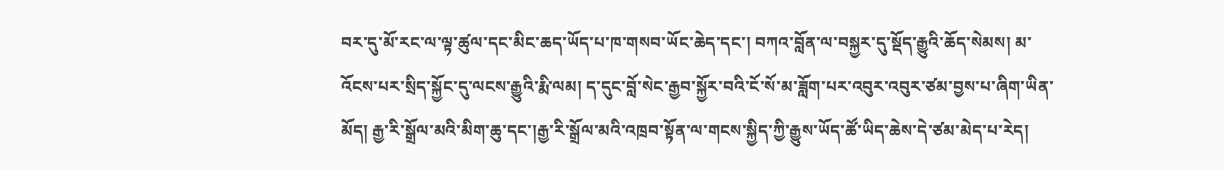བར་དུ་མོ་རང་ལ་ལྟ་ཚུལ་དང་མིང་ཆད་ཡོད་པ་ཁ་གསབ་ཡོང་ཆེད་དང་། བཀའ་བློན་ལ་བསྐྱར་དུ་སྡོད་རྒྱུའི་ཆོད་སེམས། མ་འོངས་པར་སྲིད་སྐྱོང་དུ་ལངས་རྒྱུའི་རྨི་ལམ། ད་དུང་བློ་སེང་རྒྱབ་སྐྱོར་བའི་ངོ་སོ་མ་ཟློག་པར་འབུར་འབུར་ཙམ་བྱས་པ་ཞིག་ཡིན་མོད། རྒྱ་རི་སྒྲོལ་མའི་མིག་ཆུ་དང་།རྒྱ་རི་སྒྲོལ་མའི་འཁྲབ་སྟོན་ལ་གངས་སྐྱིད་ཀྱི་རྒྱུས་ཡོད་ཚོ་ཡིད་ཆེས་དེ་ཙམ་མེད་པ་རེད།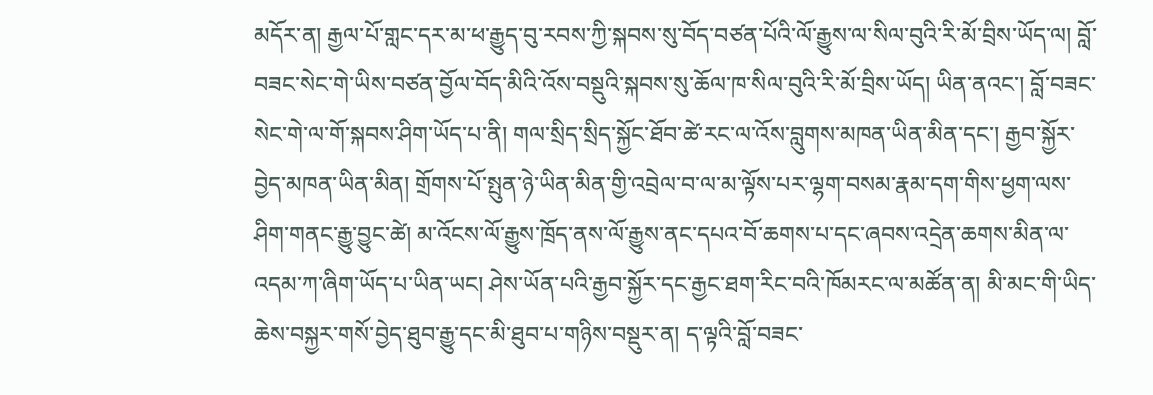མདོར་ན། རྒྱལ་པོ་གླང་དར་མ་ཕ་རྒྱུད་བུ་རབས་ཀྱི་སྐབས་སུ་བོད་བཙན་པོའི་ལོ་རྒྱུས་ལ་སིལ་བུའི་རི་མོ་བྲིས་ཡོད་ལ། བློ་བཟང་སེང་གེ་ཡིས་བཙན་བྱོལ་བོད་མིའི་འོས་བསྡུའི་སྐབས་སུ་ཆོལ་ཁ་སིལ་བུའི་རི་མོ་བྲིས་ཡོད། ཡིན་ནའང་། བློ་བཟང་སེང་གེ་ལ་གོ་སྐབས་ཤིག་ཡོད་པ་ནི། གལ་སྲིད་སྲིད་སྐྱོང་ཐོབ་ཚེ་རང་ལ་འོས་བླུགས་མཁན་ཡིན་མིན་དང་། རྒྱབ་སྐྱོར་བྱེད་མཁན་ཡིན་མིན། གྲོགས་པོ་སྤུན་ཉེ་ཡིན་མིན་གྱི་འབྲེལ་བ་ལ་མ་ལྟོས་པར་ལྷག་བསམ་རྣམ་དག་གིས་ཕྱག་ལས་ཤིག་གནང་རྒྱུ་བྱུང་ཚེ། མ་འོངས་ལོ་རྒྱུས་ཁྲོད་ནས་ལོ་རྒྱུས་ནང་དཔའ་བོ་ཆགས་པ་དང་ཞབས་འདྲེན་ཆགས་མིན་ལ་འདམ་ཀ་ཞིག་ཡོད་པ་ཡིན་ཡང། ཤེས་ཡོན་པའི་རྒྱབ་སྐྱོར་དང་རྒྱང་ཐག་རིང་བའི་ཁོམརང་ལ་མཚོན་ན། མི་མང་གི་ཡིད་ཆེས་བསྐྱར་གསོ་བྱེད་ཐུབ་རྒྱུ་དང་མི་ཐུབ་པ་གཉིས་བསྡུར་ན། ད་ལྟའི་བློ་བཟང་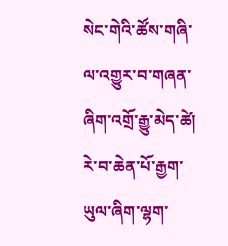སེང་གེའི་ཚོས་གཞི་ལ་འགྱུར་བ་གཞན་ཞིག་འགྲོ་རྒྱུ་མེད་ཚེ། རེ་བ་ཆེན་པོ་རྒྱག་ཡུལ་ཞིག་ལྷག་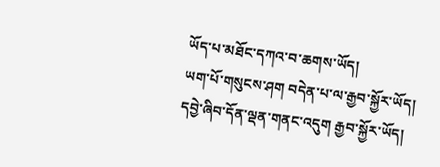ཡོད་པ་མཐོང་དཀའ་བ་ཆགས་ཡོད།
ཡག་པོ་གསུངས་ཤག བདེན་པ་ལ་རྒྱབ་སྐྱོར་ཡོད།
དབྱེ་ཞིབ་དོན་ལྡན་གནང་འདུག རྒྱབ་སྐྱོར་ཡོད།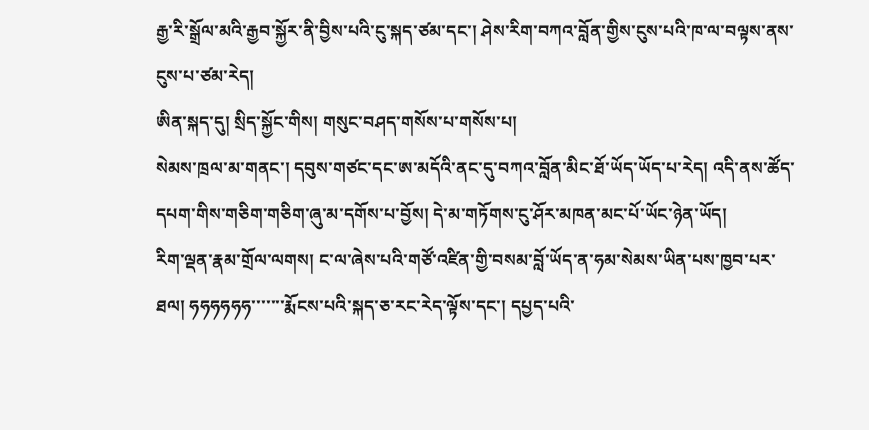རྒྱ་རི་སྒྲོལ་མའི་རྒྱབ་སྐྱོར་ནི་བྱིས་པའི་ངུ་སྐད་ཙམ་དང་། ཤེས་རིག་བཀའ་བློན་གྱིས་ངུས་པའི་ཁ་ལ་བལྟས་ནས་ངུས་པ་ཙམ་རེད།
ཨིན་སྐད་དུ། སྲིད་སྐྱོང་གིས། གསུང་བཤད་གསོས་པ་གསོས་པ།
སེམས་ཁྲལ་མ་གནང་། དབུས་གཙང་དང་ཨ་མདོའི་ནང་དུ་བཀའ་བློན་མིང་ཐོ་ཡོད་ཡོད་པ་རེད། འདི་ནས་ཚོད་དཔག་གིས་གཅིག་གཅིག་ཞུ་མ་དགོས་པ་བྱོས། དེ་མ་གཏོགས་ངུ་ཤོར་མཁན་མང་པོ་ཡོང་ཉེན་ཡོད།
རིག་ལྡན་རྣམ་གྲོལ་ལགས། ང་ལ་ཞེས་པའི་གཙོ་འཛིན་གྱི་བསམ་བློ་ཡོད་ན་ཧམ་སེམས་ཡིན་པས་ཁྱབ་པར་ཐལ། ཧཧཧཧཧཧ་་་་་་་རྨོངས་པའི་སྐད་ཅ་རང་རེད་ལྟོས་དང་། དཔྱད་པའི་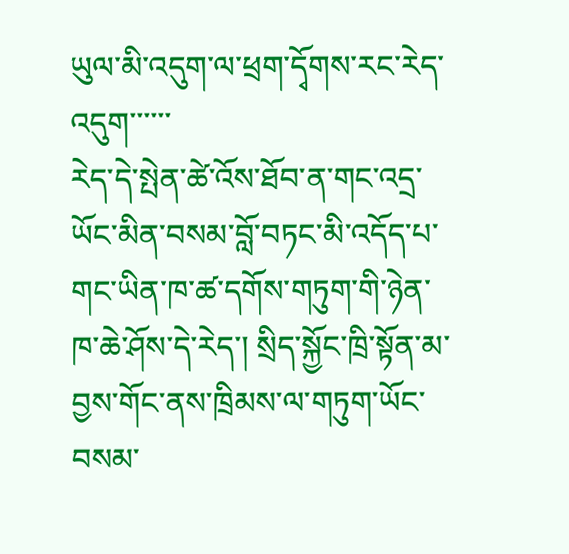ཡུལ་མི་འདུག་ལ་ཕྲག་དྭོགས་རང་རེད་འདུག་་་་་་
རེད་དེ་སྤེན་ཚེ་འོས་ཐོབ་ན་གང་འདྲ་ཡོང་མིན་བསམ་བློ་བཏང་མི་འདོད་པ་གང་ཡིན་ཁ་ཚ་དགོས་གཏུག་གི་ཉེན་ཁ་ཆེ་ཤོས་དེ་རེད་། སྲིད་སྐྱོང་ཁྲི་སྟོན་མ་བྱས་གོང་ནས་ཁྲིམས་ལ་གཏུག་ཡོང་བསམ་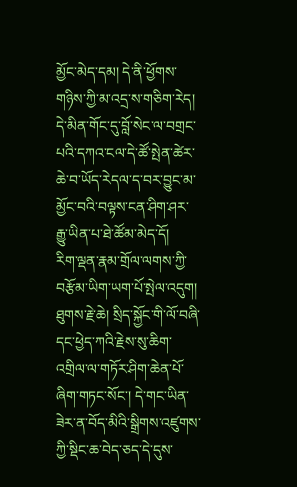མྱོང་མེད་དམ། དེ་ནི་ཕྱོགས་གཉིས་ཀྱི་མ་འདྲ་ས་གཅིག་རེད། དེ་མིན་གོང་དུ་བློ་སེང་ལ་བགྲང་པའི་དཀའ་ངལ་དེ་ཚོ་སྤེན་ཚེར་ཆེ་བ་ཡོད་རེདལ་ད་བར་བྱུང་མ་མྱོང་བའི་བལྟས་ངན་ཤིག་ཤར་རྒྱུ་ཡིན་པ་ཐེ་ཚོམ་མེད་དོ།
རིག་ལྡན་རྣམ་གྲོལ་ལགས་ཀྱི་བརྩོམ་ཡིག་ཡག་པོ་སྤེལ་འདུག། ཐུགས་རྗེ་ཆེ། སྲིད་སྐྱོང་གི་ལོ་བཞི་དང་ཕྱེད་ཀའི་རྗེས་སུ་ཆིག་འགྲིལ་ལ་གཏོར་ཤིག་ཆེན་པོ་ཞིག་གཏང་སོང་། དེ་གང་ཡིན་ཟེར་ན་བོད་མིའི་སྒྲིགས་འཛུགས་ཀྱི་སྡིང་ཆ་བེད་ཅད་དེ་དུས་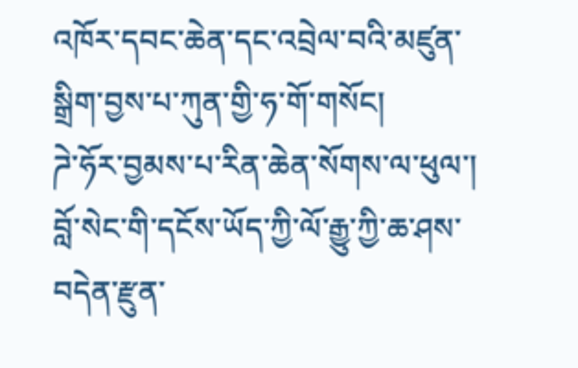འཁོར་དབང་ཆེན་དང་འབྲེལ་བའི་མཛུན་སྒྲིག་བྱས་པ་ཀུན་གྱི་ཧ་གོ་གསོང།
ཌེ་ཧོར་བྱམས་པ་རིན་ཆེན་སོགས་ལ་ཕུལ་།
བློ་སེང་གི་དངོས་ཡོད་ཀྱི་ལོ་རྒྱུ་ཀྱི་ཆ་ཤས་བདེན་རྫུན་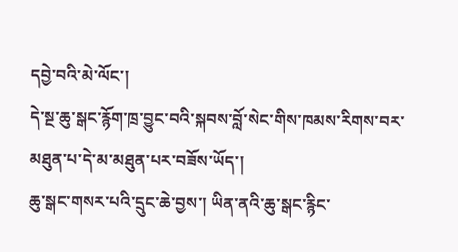དབྱེ་བའི་མེ་ལོང་།
དེ་སྔ་ཆུ་སྒང་རྙོག་ཁྲ་བྱུང་བའི་སྐབས་བློ་སེང་གིས་ཁམས་རིགས་བར་མཐུན་པ་དེ་མ་མཐུན་པར་བཟོས་ཡོད་།
ཆུ་སྒང་གསར་པའི་དྲུང་ཆེ་བྱས་། ཡིན་ནའི་ཆུ་སྒང་རྙིང་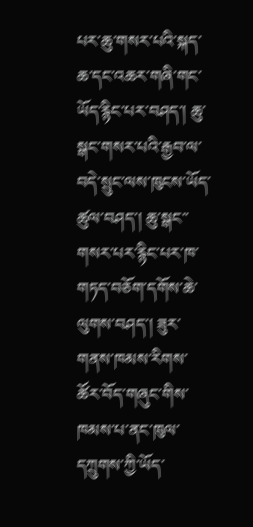པར་ཆུ་གསར་པའི་སྐད་ཆ་དང་འཆར་གཞི་གང་ཡོད་རྙིང་པར་བཤད་། ཆུ་སྒང་གསར་པའི་རྒྱབ་ལ་བདེ་སྲུང་ལས་ཁུངས་ཡོད་ཚུལ་བཤད་། ཆུ་སྒང་་གསར་པར་རྙིང་པར་ཁ་གཏད་བཅོག་དགོས་ཆེ་ལུགས་བཤད་། ཟུར་གནས་ཁམས་རིགས་ཚོར་བོད་གཞུང་གིས་ཁམས་པ་ནང་ཁུལ་དཀྲུགས་ཀྱི་ཡོད་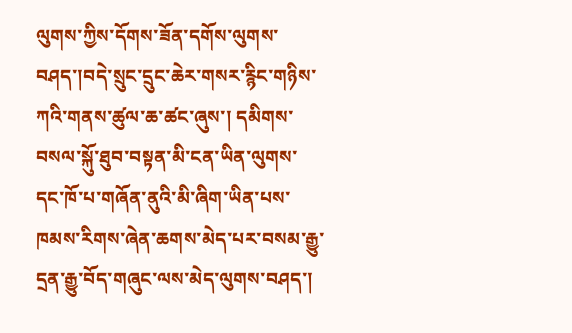ལུགས་ཀྱིས་དོགས་ཟོན་དགོས་ལུགས་བཤད་།བདེ་སྲུང་དྲུང་ཆེར་གསར་རྙིང་གཉིས་ཀའི་གནས་ཚུལ་ཆ་ཚང་ཞུས་། དམིགས་བསལ་སྐོུ་ཐུབ་བསྟན་མི་ངན་ཡིན་ལུགས་དང་ཁོ་པ་གཞོན་ནུའི་མི་ཞིག་ཡིན་པས་ཁམས་རིགས་ཞེན་ཆགས་མེད་པར་བསམ་རྒྱུ་དྲན་རྒྱུ་བོད་གཞུང་ལས་མེད་ལུགས་བཤད་།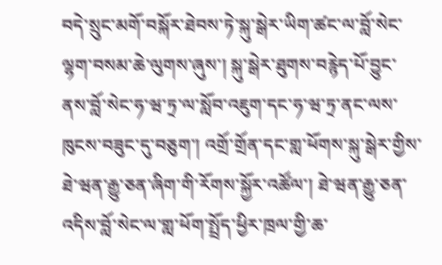བདེ་སྲུང་མགོ་བསྐོར་ཐེབས་ཏེ་སྐུ་སྒེར་ཡིག་ཚང་ལ་བློ་སེང་ལྷག་བསམ་ཆེ་ལུགས་ཞུས་། སྐུ་སྒེར་ཐུགས་བརྙེད་པོ་བྱུང་ནས་བློ་སེང་ཧ་ཝ་ཏྲ་ལ་སློབ་འཇུག་དང་ཧ་ཝ་ཏྲ་ནང་ལས་ཁུངས་བཟུང་དུ་བཅུག་། འགྲོ་གྲོན་དང་གླ་ཕོགས་སྐུ་སྒེར་གྱིས་ཐེ་ཝན་རྒྱུ་ཅན་ཞིག་གི་རོགས་སྐྱོར་འཚོལ་། ཐེ་ཝན་རྒྱུ་ཅན་འདིས་བློ་སེང་ལ་གླ་ཕོག་སྤྲོད་ཕྱིར་ཁྲལ་གྱི་ཆ་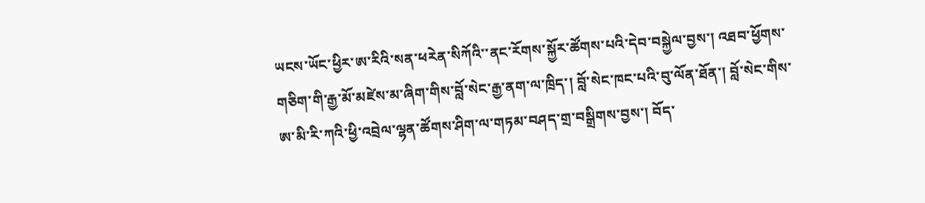ཡངས་ཡོང་ཕྱིར་ཨ་རིའི་སན་ཕརེན་སིཀོའི་་ནང་རོགས་སྐྱོར་ཚོགས་པའི་དེབ་བསྐྱེལ་བྱས་། འཐབ་ཕྱོགས་གཅིག་གི་རྒྱ་མོ་མཛེས་མ་ཞིག་གིས་བློ་སེང་རྒྱ་ནག་ལ་ཁྲིད་། བློ་སེང་ཁང་པའི་བུ་ལོན་ཐོན་། བློ་སེང་གིས་ཨ་མི་རི་ཀའི་ཕྱི་འབྲེལ་ལྷན་ཚོགས་ཤིག་ལ་གཏམ་བཤད་གྲ་བསྒྲིགས་བྱས་། བོད་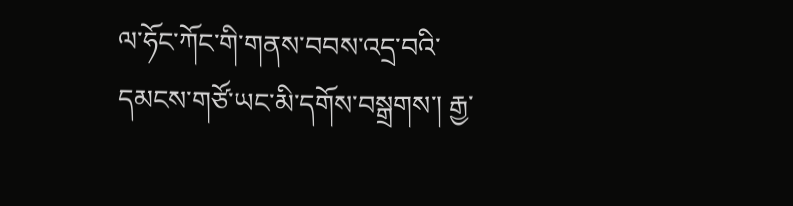ལ་ཧོང་ཀོང་གི་གནས་བབས་འདྲ་བའི་དམངས་གཙོ་ཡང་མི་དགོས་བསྒྲགས་། རྒྱ་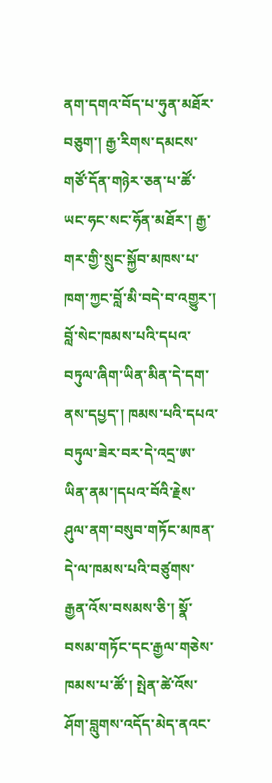ནག་དགའ་བོད་པ་ཧུན་མཐོར་བཅུག་། རྒྱ་རིགས་དམངས་གཙོ་དོན་གཉེར་ཅན་པ་ཚོ་ཡང་ཧང་སང་ཧོན་མཐོར་། རྒྱ་གར་གྱི་སྲུང་སྐྱོབ་མཁས་པ་ཁག་ཀྱང་བློ་མི་བདེ་བ་འགྱུར་།
བློ་སེང་ཁམས་པའི་དཔའ་བཏུལ་ཞིག་ཡིན་མིན་དེ་དག་ནས་དཔྱད་། ཁམས་པའི་དཔའ་བཏུལ་ཟེར་བར་དེ་འདྲ་ཨ་ཡིན་ནམ་།དཔའ་བོའི་རྗེས་ཤུལ་ནག་བསུབ་གཏོང་མཁན་དེ་ལ་ཁམས་པའི་བཙུགས་རྒྱན་འོས་བསམས་ཅི་། སྣོ་བསམ་གཏོང་དང་རྒྱལ་གཅེས་ཁམས་པ་ཚོ་། སྤེན་ཚེ་འོས་ཤོག་བླུགས་འདོད་མེད་ནའང་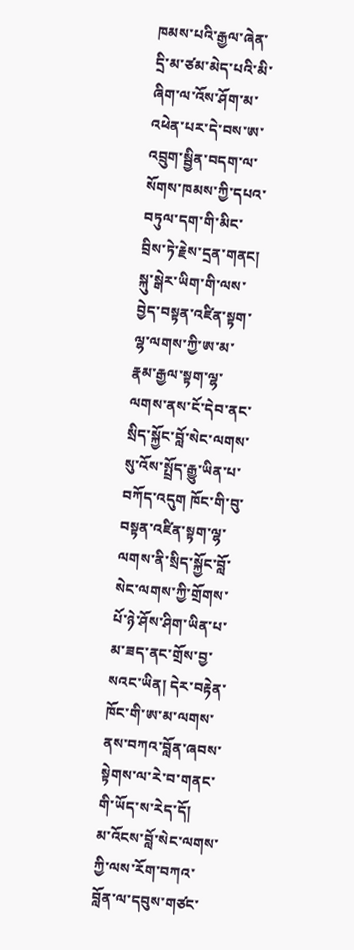ཁམས་པའི་རྒྱལ་ཞེན་དྲི་མ་ཙམ་མེད་པའི་མི་ཞིག་ལ་འོས་ཤོག་མ་འཕེན་པར་དེ་བས་ཨ་འབྲུག་སྦྱིན་བདག་ལ་སོགས་ཁམས་ཀྱི་དཔའ་བཏུལ་དག་གི་མིང་བྲིས་ཏེ་རྗེས་དྲན་གནང།
སྐུ་སྒེར་ཡིག་གི་ལས་བྱེད་བསྟན་འཛིན་སྟག་ལྷ་ལགས་ཀྱི་ཨ་མ་རྣམ་རྒྱལ་སྟག་ལྷ་ལགས་ནས་ངོ་དེབ་ནང་སྲིད་སྐྱོང་བློ་སེང་ལགས་སུ་འོས་སྤྲོད་རྒྱུ་ཡིན་པ་བཀོད་འདུག ཁོང་གི་བུ་བསྟན་འཛིན་སྟག་ལྷ་ལགས་ནི་སྲིད་སྐྱོང་བློ་སེང་ལགས་ཀྱི་གྲོགས་པོ་ཉེ་ཤོས་ཤིག་ཡིན་པ་མ་ཟད་ནང་གྲོས་བྱ་སའང་ཡིན། དེར་བརྟེན་ཁོང་གི་ཨ་མ་ལགས་ནས་བཀའ་བློན་ཞབས་སྟེགས་ལ་རེ་བ་གནང་གི་ཡོད་ས་རེད་དོ།
མ་འོངས་བློ་སེང་ལགས་ཀྱི་ལས་རོག་བཀའ་བློན་ལ་དབུས་གཙང་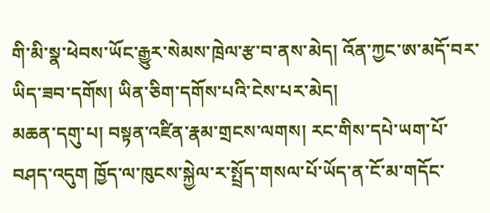གི་མི་སྣ་ཕེབས་ཡོང་རྒྱུར་སེམས་ཁྲེལ་རྩ་བ་ནས་མེད། འོན་ཀྱང་ཨ་མདོ་བར་ཡིད་ཟབ་དགོས། ཡིན་ཅིག་དགོས་པའི་ངེས་པར་མེད།
མཆན་དགུ་པ། བསྟན་འཛིན་རྣམ་གྲངས་ལགས། རང་གིས་དཔེ་ཡག་པོ་བཤད་འདུག ཁྱོད་ལ་ཁུངས་སྐྱེལ་ར་སྤྲོད་གསལ་པོ་ཡོད་ན་ངོ་མ་གདོང་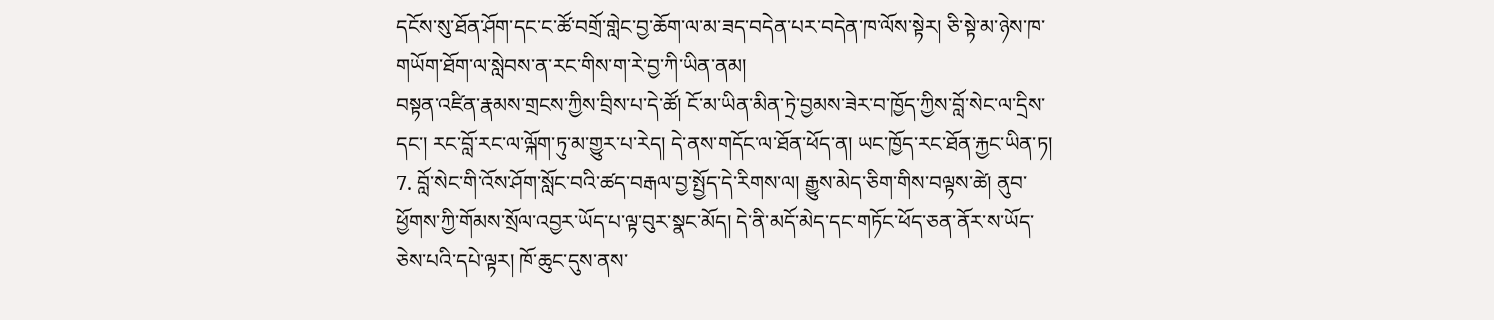དངོས་སུ་ཐོན་ཤོག་དང་ང་ཚོ་བགྲོ་གླེང་བྱ་ཆོག་ལ་མ་ཟད་བདེན་པར་བདེན་ཁ་ལོས་སྟེར། ཅི་སྟེ་མ་ཉེས་ཁ་གཡོག་ཐོག་ལ་སླེབས་ན་རང་གིས་ག་རེ་བྱ་ཀི་ཡིན་ནམ།
བསྟན་འཛིན་རྣམས་གྲངས་ཀྱིས་བྲིས་པ་དེ་ཚོ། ངོ་མ་ཡིན་མིན་ཏྲེ་བྱམས་ཟེར་བ་ཁྱོད་ཀྱིས་བློ་སེང་ལ་དྲིས་དང་། རང་བློ་རང་ལ་ལྐོག་ཏུ་མ་གྱུར་པ་རེད། དེ་ནས་གདོང་ལ་ཐོན་ཕོད་ན། ཡང་ཁྱོད་རང་ཐོན་རྐྱང་ཡིན་ཏ།
7. བློ་སེང་གི་འོས་ཤོག་སློང་བའི་ཚད་བརྒལ་བྱ་སྤྱོད་དེ་རིགས་ལ། རྒྱུས་མེད་ཅིག་གིས་བལྟས་ཚེ། ནུབ་ཕྱོགས་ཀྱི་གོམས་སྲོལ་འབྱར་ཡོད་པ་ལྟ་བུར་སྣང་མོད། དེ་ནི་མདོ་མེད་དང་གཏོང་ཕོད་ཅན་ནོར་ས་ཡོད་ཅེས་པའི་དཔེ་ལྟར། ཁོ་ཆུང་དུས་ནས་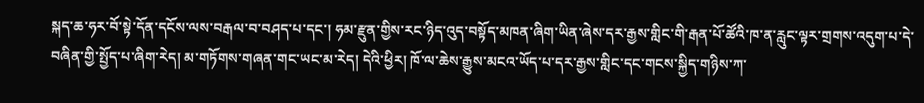སྐད་ཆ་ཧར་བོ་སྟེ་དོན་དངོས་ལས་བརྒལ་བ་བཤད་པ་དང་། ཧམ་རྫུན་གྱིས་རང་ཉིད་འུད་བསྟོད་མཁན་ཞིག་ཡིན་ཞེས་དར་རྒྱས་གླིང་གི་རྒན་པོ་ཚོའི་ཁ་ན་རླུང་ལྟར་གྲགས་འདུག་པ་དེ་བཞིན་གྱི་སྤྱོད་པ་ཞིག་རེད། མ་གཏོགས་གཞན་གང་ཡང་མ་རེད། དེའི་ཕྱིར། ཁོ་ལ་ཆེས་རྒྱུས་མངའ་ཡོད་པ་དར་རྒྱས་གླིང་དང་གངས་སྐྱིད་གཉིས་ཀ་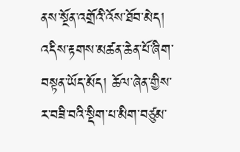ནས་སྔོན་འགྲོའི་འོས་ཐོབ་མེད། འདིས་རྟགས་མཚན་ཆེན་པོ་ཞིག་བསྟན་ཡོད་མོད། ཆོལ་ཞེན་གྱིས་ར་བཟི་བའི་སྡིག་པ་མིག་བཙུམ་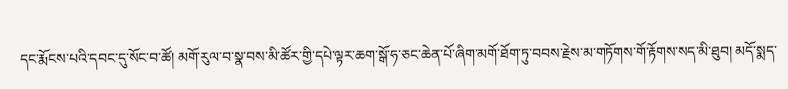དང་རྨོངས་པའི་དབང་དུ་སོང་བ་ཚོ། མགོ་རུལ་བ་སྣ་བས་མི་ཚོར་གྱི་དཔེ་ལྟར་ཆག་སྒོ་ཧ་ཅང་ཆེན་པོ་ཞིག་མགོ་ཐོག་ཏུ་བབས་རྗེས་མ་གཏོགས་གོ་རྟོགས་སད་མི་ཐུབ། མདོ་སྨད་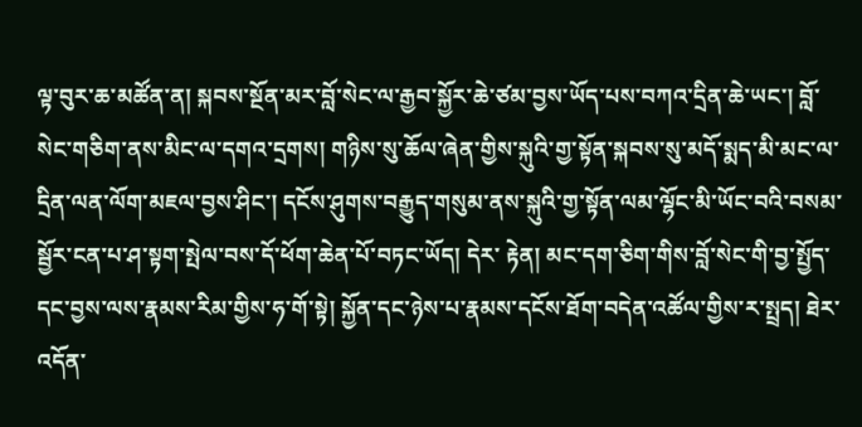ལྟ་བུར་ཆ་མཚོན་ན། སྐབས་སྔོན་མར་བློ་སེང་ལ་རྒྱབ་སྐྱོར་ཆེ་ཙམ་བྱས་ཡོད་པས་བཀའ་དྲིན་ཆེ་ཡང་། བློ་སེང་གཅིག་ནས་མིང་ལ་དགའ་དྲགས། གཉིས་སུ་ཆོལ་ཞེན་གྱིས་སྐུའི་གྱ་སྟོན་སྐབས་སུ་མདོ་སྨད་མི་མང་ལ་དྲིན་ལན་ལོག་མཇལ་བྱས་ཤིང་། དངོས་ཤུགས་བརྒྱུད་གསུམ་ནས་སྐུའི་གྱ་སྟོན་ལམ་ལྷོང་མི་ཡོང་བའི་བསམ་སྦྱོར་ངན་པ་ཤ་སྟག་སྤེལ་བས་དོ་ཕོག་ཆེན་པོ་བཏང་ཡོད། དེར་ རྟེན། མང་དག་ཅིག་གིས་བློ་སེང་གི་བྱ་སྤྱོད་དང་བྱས་ལས་རྣམས་རིམ་གྱིས་ཧ་གོ་སྟེ། སྐྱོན་དང་ཉེས་པ་རྣམས་དངོས་ཐོག་བདེན་འཚོལ་གྱིས་ར་སྤྲད། ཐེར་འདོན་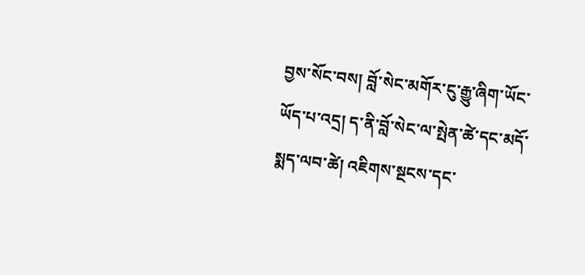བྱས་སོང་བས། བློ་སེང་མགོར་ངུ་རྒྱུ་ཞིག་ཡོང་ཡོད་པ་འདྲ། ད་ནི་བློ་སེང་ལ་སྤེན་ཚེ་དང་མདོ་སྨད་ལབ་ཚེ། འཇིགས་སྔངས་དང་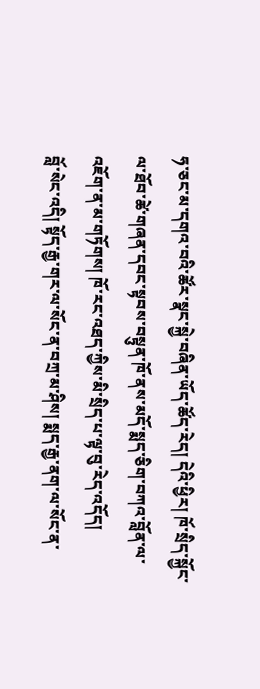ཧ་ཅང་མ་དགའ་བའི་ཚོར་སྣང་སྐྱེ་བཞིན་ཡོད་ཚོད་རེད། དེའི་ཕྱིར། ཁོ་སྲིད་སྐྱོང་ལ་ཐོབ་ཚེ་གཞན་དབང་སྟབས་བསྟུན་ཁོ་ནས་མདོ་སྨད་ཅིག་བཀའ་བློན་ལ་འཇོག་ན་མ་གཏོགས། ཁོ་རང་འཐད་ཀྱིས་མི་སྲིད་པ་ལྟ་བུ་རེད་འདོད།
བློ་སེང་འདི། སྟོད་རྒྱ་གར་ལ་སོང་ན་བཀྲ་མ་ཤིས། སྨད་རྒྱ་ནག་ལ་སོང་ན་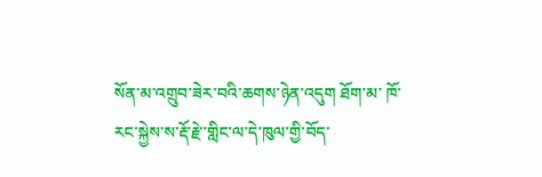སོན་མ་འགྲུབ་ཟེར་བའི་ཆགས་ཉེན་འདུག ཐོག་མ་ ཁོ་རང་སྐྱེས་ས་རྡོ་རྗེ་་གླིང་ལ་དེ་ཁུལ་གྱི་བོད་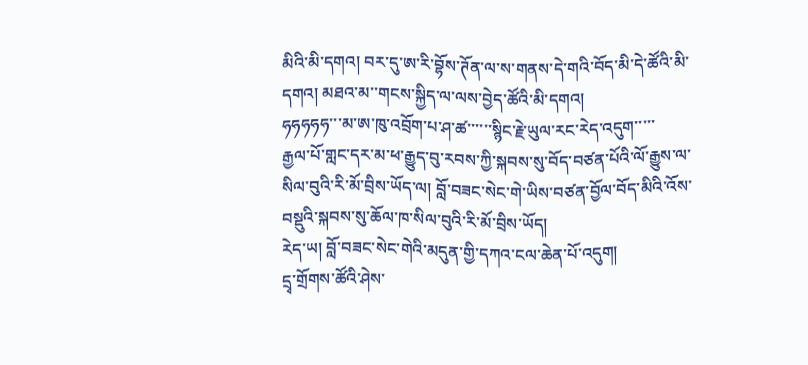མིའི་མི་དགའ། བར་དུ་ཨ་རི་བྷོས་ཊོན་ལ་ས་གནས་དེ་གའི་བོད་མི་དེ་ཚོའི་མི་དགའ། མཐའ་མ་་གངས་སྐྱིད་ལ་ལས་བྱེད་ཚོའི་མི་དགའ།
ཧཧཧཧཧ་་་མ་ཨ་ཁུ་འབྲོག་པ་ཤ་ཚ་་་་་་སྙིང་རྗེ་ཡུལ་རང་རེད་འདུག་་་་་
རྒྱལ་པོ་གླང་དར་མ་ཕ་རྒྱུད་བུ་རབས་ཀྱི་སྐབས་སུ་བོད་བཙན་པོའི་ལོ་རྒྱུས་ལ་སིལ་བུའི་རི་མོ་བྲིས་ཡོད་ལ། བློ་བཟང་སེང་གེ་ཡིས་བཙན་བྱོལ་བོད་མིའི་འོས་བསྡུའི་སྐབས་སུ་ཆོལ་ཁ་སིལ་བུའི་རི་མོ་བྲིས་ཡོད།
རེད་ཡ། བློ་བཟང་སེང་གེའི་མདུན་གྱི་དཀའ་ངལ་ཆེན་པོ་འདུག།
དྲྭ་གྲོགས་ཚོའི་ཤེས་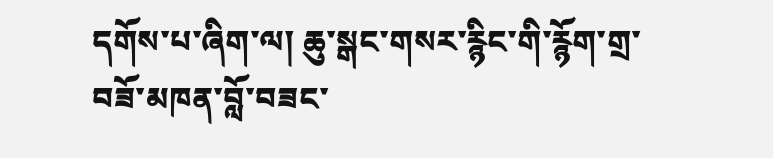དགོས་པ་ཞིག་ལ། ཆུ་སྒང་གསར་རྙིང་གི་རྙོག་གྲ་བཟོ་མཁན་བློ་བཟང་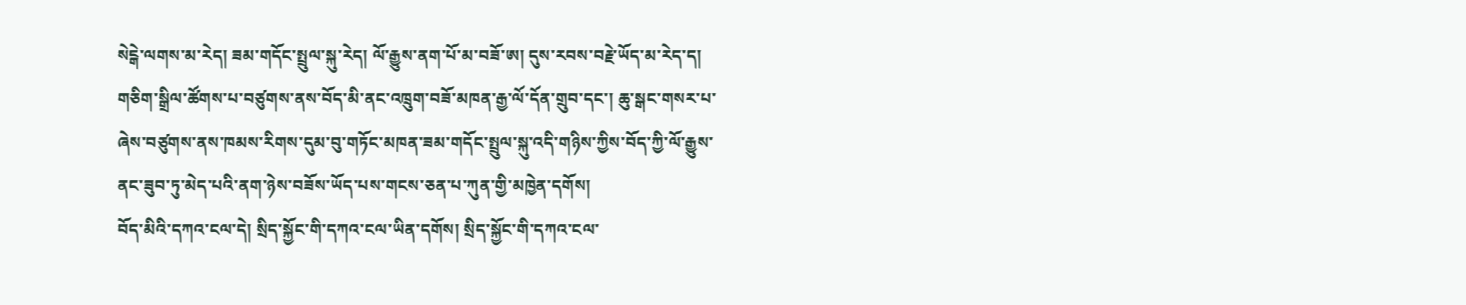སེངྒེ་ལགས་མ་རེད། ཟམ་གདོང་སྤྲུལ་སྐུ་རེད། ལོ་རྒྱུས་ནག་པོ་མ་བཟོ་ཨ། དུས་རབས་བརྗེ་ཡོད་མ་རེད་ད།
གཅིག་སྒྲིལ་ཚོགས་པ་བཙུགས་ནས་བོད་མི་ནང་འཁྲུག་བཟོ་མཁན་རྒྱ་ལོ་དོན་གྲུབ་དང་། ཆུ་སྒང་གསར་པ་ཞེས་བཙུགས་ནས་ཁམས་རིགས་དུམ་བུ་གཏོང་མཁན་ཟམ་གདོང་སྤྲུལ་སྐུ་འདི་གཉིས་ཀྱིས་བོད་ཀྱི་ལོ་རྒྱུས་ནང་ཟུབ་ཏུ་མེད་པའི་ནག་ཉེས་བཟོས་ཡོད་པས་གངས་ཅན་པ་ཀུན་གྱི་མཁྱེན་དགོས།
བོད་མིའི་དཀའ་ངལ་དེ། སྲིད་སྐྱོང་གི་དཀའ་ངལ་ཡིན་དགོས། སྲིད་སྐྱོང་གི་དཀའ་ངལ་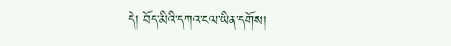དེ། བོད་མིའི་དཀའ་ངལ་ཡིན་དགོས།